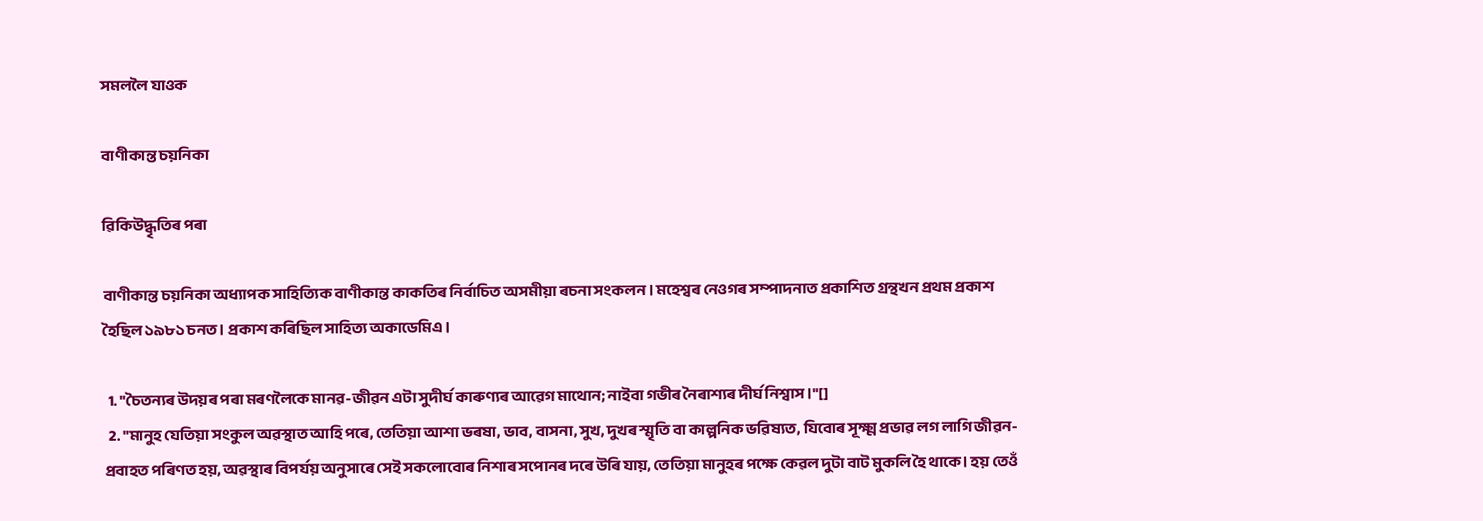সমললৈ যাওক

বাণীকান্ত চয়নিকা

ৱিকিউদ্ধৃতিৰ পৰা

বাণীকান্ত চয়নিকা অধ্যাপক সাহিত্যিক বাণীকান্ত কাকতিৰ নিৰ্বাচিত অসমীয়া ৰচনা সংকলন। মহেশ্বৰ নেওগৰ সম্পাদনাত প্ৰকাশিত গ্ৰন্থখন প্ৰথম প্ৰকাশ হৈছিল ১৯৮১ চনত।‌ প্ৰকাশ কৰিছিল সাহিত্য অকাডেমিএ।

  1. "চৈতন্যৰ উদয়ৰ পৰা মৰণলৈকে মানৱ-জীৱন এটা সুদীৰ্ঘ কাৰুণ্যৰ আৱেগ মাথোন; নাইবা গভীৰ নৈৰাশ্যৰ দীৰ্ঘ নিশ্বাস।"[]
  2. "মানুহ যেতিয়া সংকুল অৱস্থাত আহি পৰে, তেতিয়া আশা ভৰষা, ভাব, বাসনা, সুখ, দুখৰ স্মৃতি বা কাল্পনিক ভৱিষ্যত, যিবোৰ সূক্ষ্ম প্ৰভাৱ লগ লাগি জীৱন-প্ৰবাহত পৰিণত হয়, অৱস্থাৰ বিপৰ্যয় অনুসাৰে সেই সকলোবোৰ নিশাৰ সপোনৰ দৰে উৰি যায়, তেতিয়া মানুহৰ পক্ষে কেৱল দুটা বাট মুকলি হৈ থাকে। হয় তেওঁ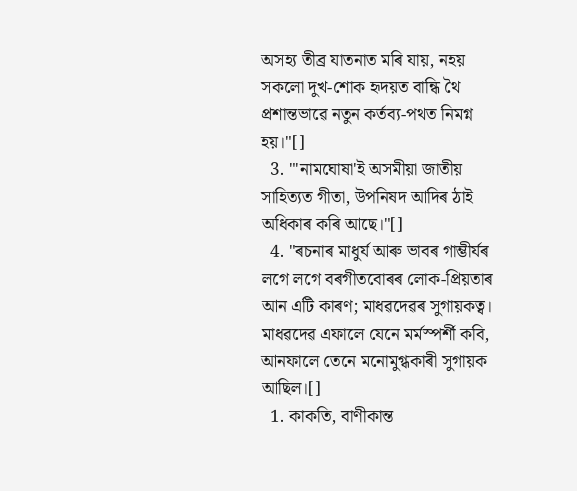অসহ্য তীব্ৰ যাতনাত মৰি যায়, নহয় সকলো দুখ-শোক হৃদয়ত বান্ধি থৈ প্ৰশান্তভাৱে নতুন কৰ্তব্য-পথত নিমগ্ন হয়।"[]
  3. "'নামঘোষা'ই অসমীয়া জাতীয় সাহিত্যত গীতা, উপনিষদ আদিৰ ঠাই অধিকাৰ কৰি আছে।"[]
  4. "ৰচনাৰ মাধুৰ্য আৰু ভাবৰ গাম্ভীৰ্যৰ লগে লগে বৰগীতবোৰৰ লোক-প্ৰিয়তাৰ আন এটি কাৰণ; মাধৱদেৱৰ সুগায়কত্ব। মাধৱদেৱ এফালে যেনে মৰ্মস্পৰ্শী কবি, আনফালে তেনে মনোমুগ্ধকাৰী সুগায়ক আছিল।[]
  1. কাকতি, বাণীকান্ত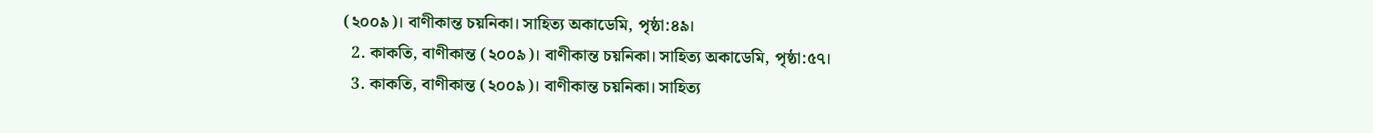(২০০৯)। বাণীকান্ত চয়নিকা। সাহিত্য অকাডেমি, পৃষ্ঠা:৪৯।
  2. কাকতি, বাণীকান্ত (২০০৯)। বাণীকান্ত চয়নিকা। সাহিত্য অকাডেমি, পৃষ্ঠা:৫৭।
  3. কাকতি, বাণীকান্ত (২০০৯)। বাণীকান্ত চয়নিকা। সাহিত্য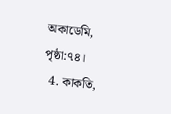অকাডেমি, পৃষ্ঠা:৭৪।
  4. কাকতি,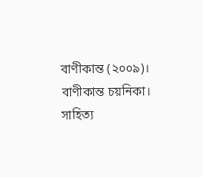বাণীকান্ত (২০০৯)। বাণীকান্ত চয়নিকা। সাহিত্য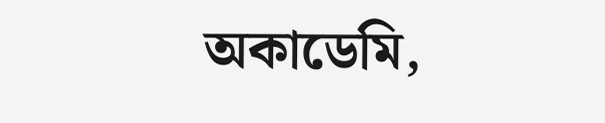অকাডেমি,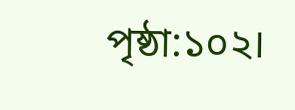পৃষ্ঠা:১০২।